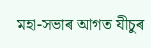মহা-সভাৰ আগত যীচুৰ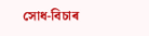সোধ-বিচাৰ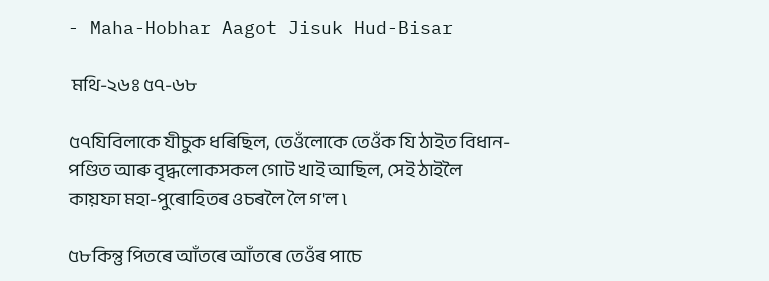- Maha-Hobhar Aagot Jisuk Hud-Bisar

 মথি-২৬ঃ ৫৭-৬৮

৫৭যিবিলাকে যীচুক ধৰিছিল, তেওঁলোকে তেওঁক যি ঠাইত বিধান-পণ্ডিত আৰু বৃদ্ধলোকসকল গোট খাই আছিল, সেই ঠাইলৈ কায়ফা মহা-পুৰোহিতৰ ওচৰলৈ লৈ গ'ল ৷

৫৮কিন্তু পিতৰে আঁতৰে আঁতৰে তেওঁৰ পাচে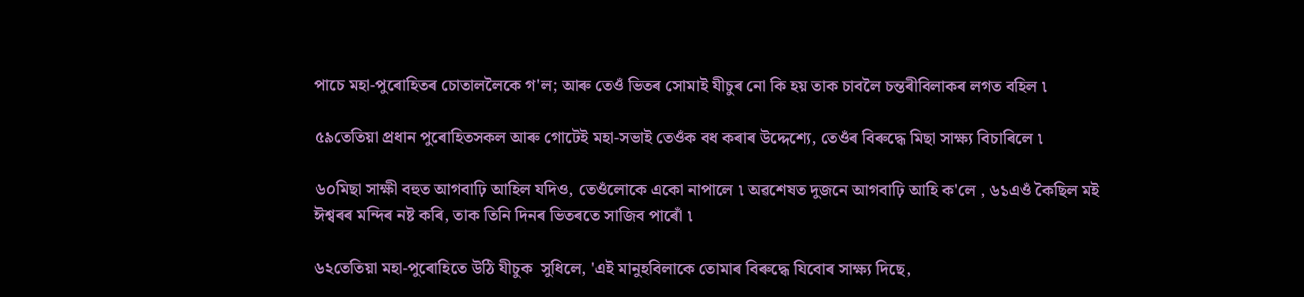পাচে মহা-পুৰোহিতৰ চোতাললৈকে গ'ল; আৰু তেওঁ ভিতৰ সোমাই যীচুৰ নো কি হয় তাক চাবলৈ চন্তৰীবিলাকৰ লগত বহিল ৷

৫৯তেতিয়া প্ৰধান পুৰোহিতসকল আৰু গোটেই মহা-সভাই তেওঁক বধ কৰাৰ উদ্দেশ্যে, তেওঁৰ বিৰুদ্ধে মিছা সাক্ষ্য বিচাৰিলে ৷

৬০মিছা সাক্ষী বহুত আগবাঢ়ি আহিল যদিও, তেওঁলোকে একো নাপালে ৷ অৱশেষত দুজনে আগবাঢ়ি আহি ক'লে , ৬১এওঁ কৈছিল মই ঈশ্বৰৰ মন্দিৰ নষ্ট কৰি, তাক তিনি দিনৰ ভিতৰতে সাজিব পাৰোঁ ৷

৬২তেতিয়া মহা-পুৰোহিতে উঠি যীচুক  সুধিলে, 'এই মানুহবিলাকে তোমাৰ বিৰুদ্ধে যিবোৰ সাক্ষ্য দিছে,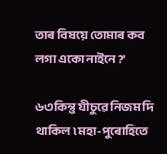তাৰ বিষয়ে তোমাৰ কব লগা একো নাইনে ?'

৬৩কিন্তু যীচুৱে নিজম দি থাকিল ৷ মহা-পুৰোহিতে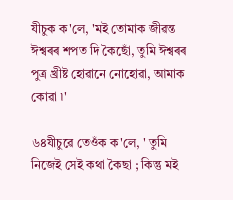যীচুক ক'লে, 'মই তোমাক জীৱন্ত ঈশ্বৰৰ শপত দি কৈছোঁ, তুমি ঈশ্বৰৰ পুত্ৰ খ্ৰীষ্ট হোৱানে নোহোৱা, আমাক কোৱা ৷'

৬৪যীচুৱে তেওঁক ক'লে, ' তুমি নিজেই সেই কথা কৈছা ; কিন্তু মই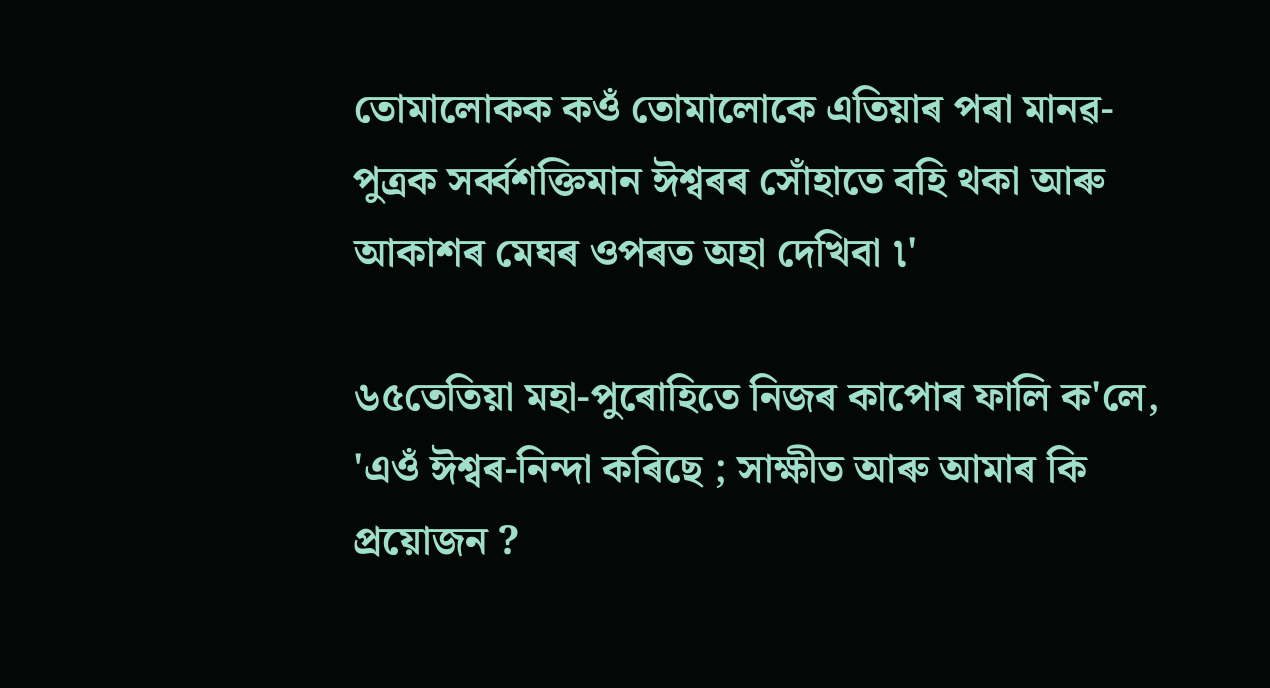তোমালোকক কওঁ তোমালোকে এতিয়াৰ পৰা মানৱ-পুত্ৰক সৰ্ব্বশক্তিমান ঈশ্বৰৰ সোঁহাতে বহি থকা আৰু আকাশৰ মেঘৰ ওপৰত অহা দেখিবা ৷'

৬৫তেতিয়া মহা-পুৰোহিতে নিজৰ কাপোৰ ফালি ক'লে, 'এওঁ ঈশ্বৰ-নিন্দা কৰিছে ; সাক্ষীত আৰু আমাৰ কি প্ৰয়োজন ?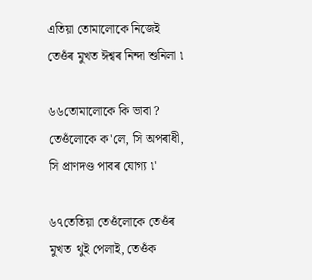এতিয়া তোমালোকে নিজেই তেওঁৰ মুখত ঈশ্বৰ নিন্দা শুনিলা ৷

৬৬তোমালোকে কি ভাবা ? তেওঁলোকে ক'লে, সি অপৰাধী, সি প্ৰাণদণ্ড পাবৰ যোগ্য ৷'

৬৭তেতিয়া তেওঁলোকে তেওঁৰ মুখত  থুই পেলাই, তেওঁক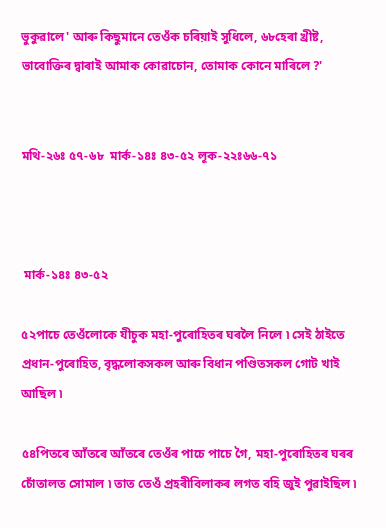ভুকুৱালে' আৰু কিছুমানে তেওঁক চৰিয়াই সুধিলে, ৬৮হেৰা খ্ৰীষ্ট, ভাবোক্তিৰ দ্বাৰাই আমাক কোৱাচোন, তোমাক কোনে মাৰিলে ?'


মথি-২৬ঃ ৫৭-৬৮  মাৰ্ক-১৪ঃ ৪৩-৫২ লূক-২২ঃ৬৬-৭১



 মাৰ্ক-১৪ঃ ৪৩-৫২

৫২পাচে তেওঁলোকে যীচুক মহা-পুৰোহিতৰ ঘৰলৈ নিলে ৷ সেই ঠাইতে প্ৰধান-পুৰোহিত, বৃদ্ধলোকসকল আৰু বিধান পণ্ডিতসকল গোট খাই আছিল ৷

৫৪পিতৰে আঁতৰে আঁতৰে তেওঁৰ পাচে পাচে গৈ, মহা-পুৰোহিতৰ ঘৰৰ চোঁতালত সোমাল ৷ তাত তেওঁ প্ৰহৰীবিলাকৰ লগত বহি জুই পুৱাইছিল ৷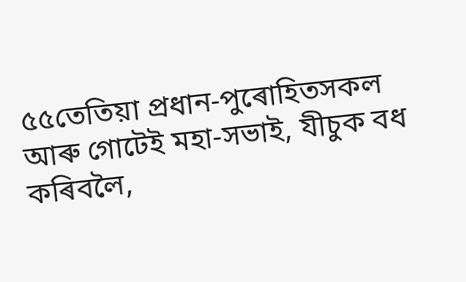৫৫তেতিয়া প্ৰধান-পুৰোহিতসকল আৰু গোটেই মহা-সভাই, যীচুক বধ কৰিবলৈ,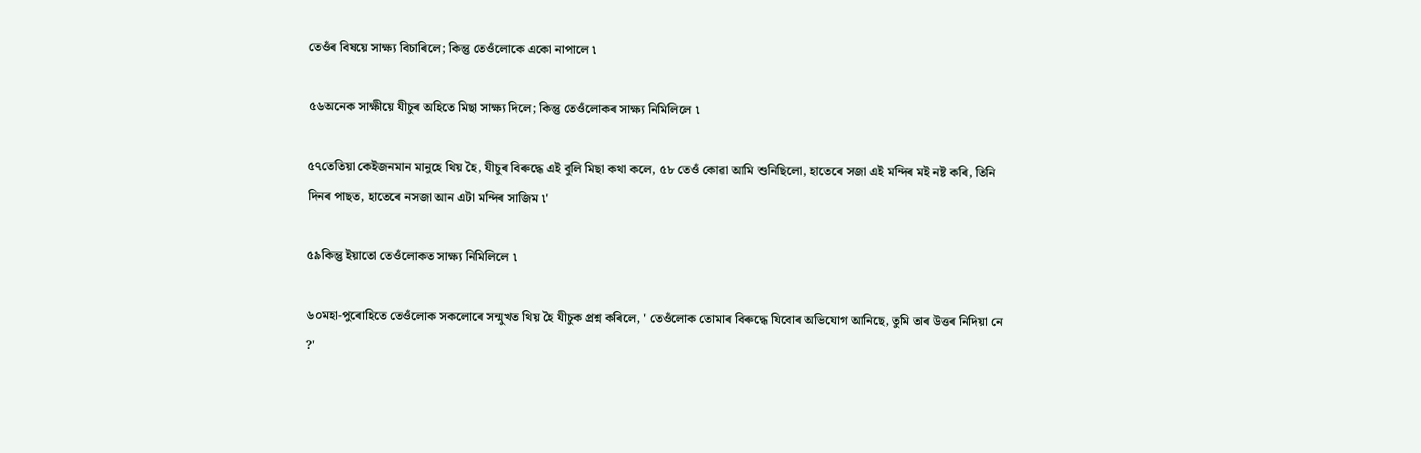তেওঁৰ বিষয়ে সাক্ষ্য বিচাৰিলে; কিন্তু তেওঁলোকে একো নাপালে ৷

৫৬অনেক সাক্ষীয়ে যীচুৰ অহিতে মিছা সাক্ষ্য দিলে; কিন্তু তেওঁলোকৰ সাক্ষ্য নিমিলিলে ৷

৫৭তেতিয়া কেইজনমান মানুহে থিয় হৈ, যীচুৰ বিৰুদ্ধে এই বুলি মিছা কথা কলে, ৫৮ তেওঁ কোৱা আমি শুনিছিলো, হাতেৰে সজা এই মন্দিৰ মই নষ্ট কৰি, তিনি দিনৰ পাছত, হাতেৰে নসজা আন এটা মন্দিৰ সাজিম ৷'

৫৯কিন্তু ইয়াতো তেওঁলোকত সাক্ষ্য নিমিলিলে ৷

৬০মহা-পুৰোহিতে তেওঁলোক সকলোৰে সন্মুখত থিয় হৈ যীচুক প্ৰশ্ন কৰিলে, ' তেওঁলোক তোমাৰ বিৰুদ্ধে যিবোৰ অভিযোগ আনিছে, তুমি তাৰ উত্তৰ নিদিয়া নে ?'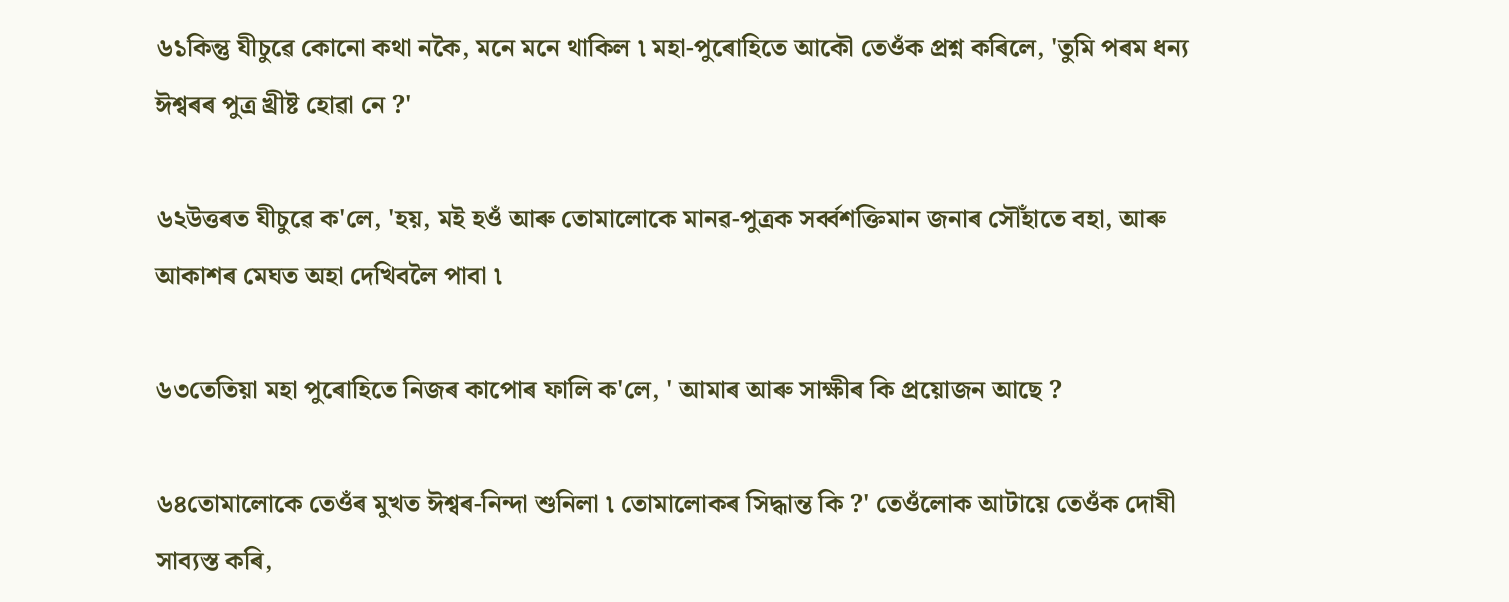৬১কিন্তু যীচুৱে কোনো কথা নকৈ, মনে মনে থাকিল ৷ মহা-পুৰোহিতে আকৌ তেওঁক প্ৰশ্ন কৰিলে, 'তুমি পৰম ধন্য ঈশ্বৰৰ পুত্ৰ খ্ৰীষ্ট হোৱা নে ?'

৬২উত্তৰত যীচুৱে ক'লে, 'হয়, মই হওঁ আৰু তোমালোকে মানৱ-পুত্ৰক সৰ্ব্বশক্তিমান জনাৰ সৌঁহাতে বহা, আৰু আকাশৰ মেঘত অহা দেখিবলৈ পাবা ৷

৬৩তেতিয়া মহা পুৰোহিতে নিজৰ কাপোৰ ফালি ক'লে, ' আমাৰ আৰু সাক্ষীৰ কি প্ৰয়োজন আছে ?

৬৪তোমালোকে তেওঁৰ মুখত ঈশ্বৰ-নিন্দা শুনিলা ৷ তোমালোকৰ সিদ্ধান্ত কি ?' তেওঁলোক আটায়ে তেওঁক দোষী সাব্যস্ত কৰি,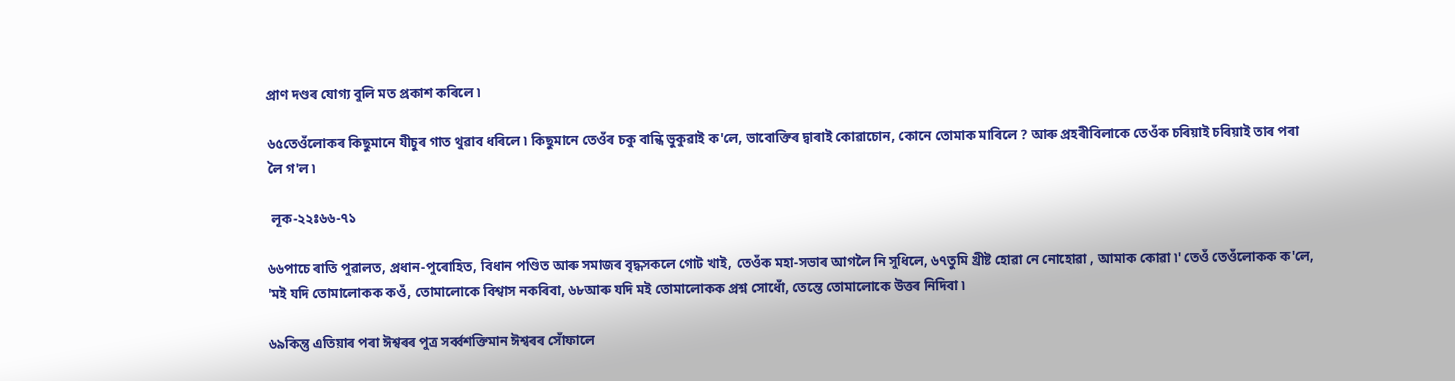প্ৰাণ দণ্ডৰ যোগ্য বুলি মত প্ৰকাশ কৰিলে ৷

৬৫তেওঁলোকৰ কিছুমানে যীচুৰ গাত থুৱাব ধৰিলে ৷ কিছুমানে তেওঁৰ চকু বান্ধি ভুকুৱাই ক'লে, ভাবোক্তিৰ দ্বাৰাই কোৱাচোন, কোনে তোমাক মাৰিলে ? আৰু প্ৰহৰীবিলাকে তেওঁক চৰিয়াই চৰিয়াই তাৰ পৰা লৈ গ'ল ৷

 লূক-২২ঃ৬৬-৭১

৬৬পাচে ৰাতি পুৱালত, প্ৰধান-পুৰোহিত, বিধান পণ্ডিত আৰু সমাজৰ বৃদ্ধসকলে গোট খাই, তেওঁক মহা-সভাৰ আগলৈ নি সুধিলে, ৬৭তুমি খ্ৰীষ্ট হোৱা নে নোহোৱা , আমাক কোৱা ৷' তেওঁ তেওঁলোকক ক'লে, 'মই যদি তোমালোকক কওঁ, তোমালোকে বিশ্বাস নকৰিবা, ৬৮আৰু যদি মই তোমালোকক প্ৰশ্ন সোধোঁ, তেন্তে তোমালোকে উত্তৰ নিদিবা ৷

৬৯কিন্তু এতিয়াৰ পৰা ঈশ্বৰৰ পুত্ৰ সৰ্ব্বশক্তিমান ঈশ্বৰৰ সোঁফালে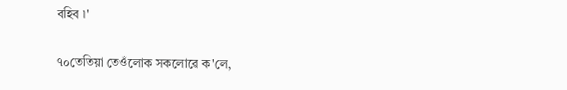বহিব ৷'

৭০তেতিয়া তেওঁলোক সকলোৱে ক'লে,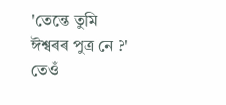'তেন্তে তুমি ঈশ্বৰৰ পুত্ৰ নে ?' তেওঁ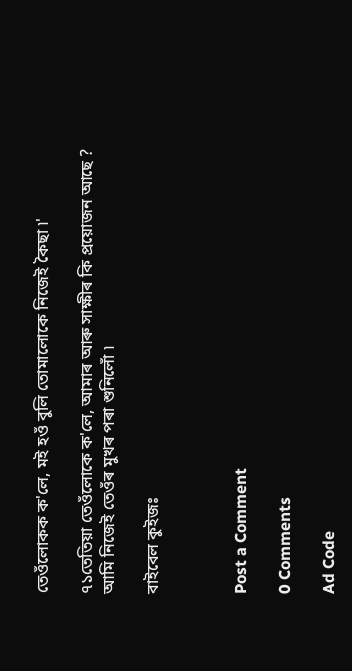তেওঁলোকক ক'লে, মই হওঁ বুলি তোমালোকে নিজেই কৈছা ৷'

৭১তেতিয়া তেওঁলোকে ক'লে, আমাৰ আৰু সাক্ষীৰ কি প্ৰয়োজন আছে ? আমি নিজেই তেওঁৰ মুখৰ পৰা শুনিলোঁ ৷

বাইবেল কুইজঃ



Post a Comment

0 Comments

Ad Code